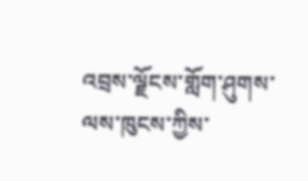འབྲས་ལྗོངས་གློག་ཤུགས་ལས་ཁུངས་ཀྱིས་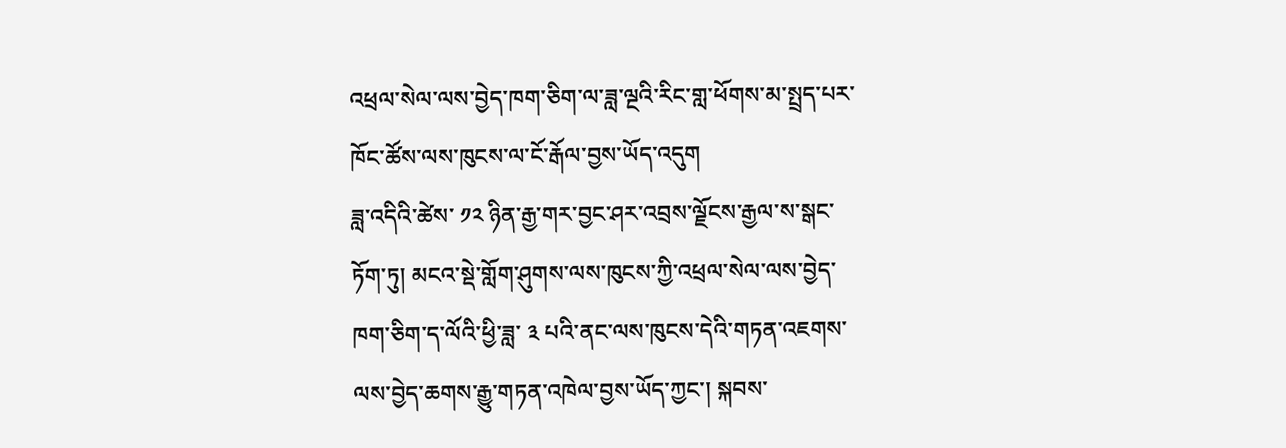འཕྲལ་སེལ་ལས་བྱེད་ཁག་ཅིག་ལ་ཟླ་ལྔའི་རིང་གླ་ཕོགས་མ་སྤྲད་པར་ཁོང་ཚོས་ལས་ཁུངས་ལ་ངོ་རྒོལ་བྱས་ཡོད་འདུག
ཟླ་འདིའི་ཚེས་ ༡༢ ཉིན་རྒྱ་གར་བྱང་ཤར་འབྲས་ལྗོངས་རྒྱལ་ས་སྒང་ཏོག་ཏུ། མངའ་སྡེ་གློག་ཤུགས་ལས་ཁུངས་ཀྱི་འཕྲལ་སེལ་ལས་བྱེད་ཁག་ཅིག་ད་ལོའི་ཕྱི་ཟླ་ ༣ པའི་ནང་ལས་ཁུངས་དེའི་གཏན་འཇགས་ལས་བྱེད་ཆགས་རྒྱུ་གཏན་འཁེལ་བྱས་ཡོད་ཀྱང་། སྐབས་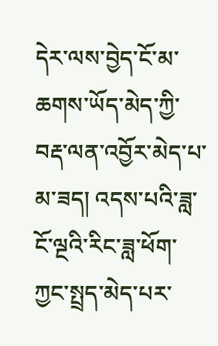དེར་ལས་བྱེད་ངོ་མ་ཆགས་ཡོད་མེད་ཀྱི་བརྡ་ལན་འབྱོར་མེད་པ་མ་ཟད། འདས་པའི་ཟླ་ངོ་ལྔའི་རིང་ཟླ་ཕོག་ཀྱང་སྤྲད་མེད་པར་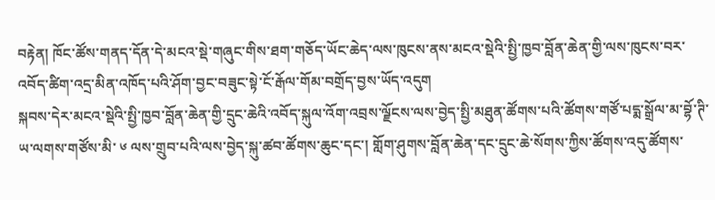བརྟེན། ཁོང་ཚོས་གནད་དོན་དེ་མངའ་སྡེ་གཞུང་གིས་ཐག་གཅོད་ཡོང་ཆེད་ལས་ཁུངས་ནས་མངའ་སྡེའི་སྤྱི་ཁྱབ་བློན་ཆེན་གྱི་ལས་ཁུངས་བར་འབོད་ཚིག་འདྲ་མིན་འཁོད་པའི་ཤོག་བྱང་བཟུང་སྟེ་ངོ་རྒོལ་གོམ་བགྲོད་བྱས་ཡོད་འདུག
སྐབས་དེར་མངའ་སྡེའི་སྤྱི་ཁྱབ་བློན་ཆེན་གྱི་དྲུང་ཆེའི་འབོད་སྐུལ་འོག་འབྲས་ལྗོངས་ལས་བྱེད་སྤྱི་མཐུན་ཚོགས་པའི་ཚོགས་གཙོ་པདྨ་སྒྲོལ་མ་བྷོ་ཊི་ཡ་ལགས་གཙོས་མི་ ༦ ལས་གྲུབ་པའི་ལས་བྱེད་སྐུ་ཚབ་ཚོགས་ཆུང་དང་། གློག་ཤུགས་བློན་ཆེན་དང་དྲུང་ཆེ་སོགས་ཀྱིས་ཚོགས་འདུ་ཚོགས་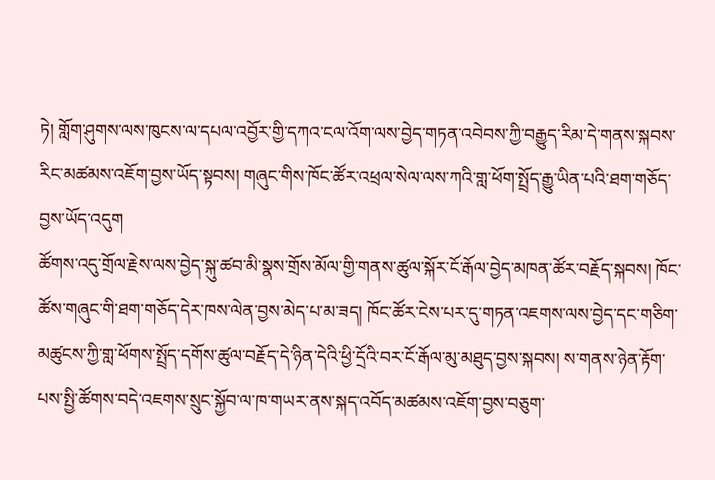ཏེ། གློག་ཤུགས་ལས་ཁུངས་ལ་དཔལ་འབྱོར་གྱི་དཀའ་ངལ་འོག་ལས་བྱེད་གཏན་འབེབས་ཀྱི་བརྒྱུད་རིམ་དེ་གནས་སྐབས་རིང་མཚམས་འཇོག་བྱས་ཡོད་སྟབས། གཞུང་གིས་ཁོང་ཚོར་འཕྲལ་སེལ་ལས་ཀའི་གླ་ཕོག་སྤྲོད་རྒྱུ་ཡིན་པའི་ཐག་གཅོད་བྱས་ཡོད་འདུག
ཚོགས་འདུ་གྲོལ་རྗེས་ལས་བྱེད་སྐུ་ཚབ་མི་སྣས་གྲོས་མོལ་གྱི་གནས་ཚུལ་སྐོར་ངོ་རྒོལ་བྱེད་མཁན་ཚོར་བརྗོད་སྐབས། ཁོང་ཚོས་གཞུང་གི་ཐག་གཅོད་དེར་ཁས་ལེན་བྱས་མེད་པ་མ་ཟད། ཁོང་ཚོར་ངེས་པར་དུ་གཏན་འཇགས་ལས་བྱེད་དང་གཅིག་མཚུངས་ཀྱི་གླ་ཕོགས་སྤྲོད་དགོས་ཚུལ་བརྗོད་དེ་ཉིན་དེའི་ཕྱི་དྲོའི་བར་ངོ་རྒོལ་མུ་མཐུད་བྱས་སྐབས། ས་གནས་ཉེན་རྟོག་པས་སྤྱི་ཚོགས་བདེ་འཇགས་སྲུང་སྐྱོབ་ལ་ཁ་གཡར་ནས་སྐད་འབོད་མཚམས་འཇོག་བྱས་བཅུག་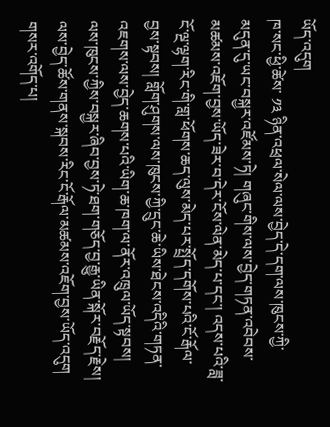ཡོད་འདུག
ཁ་སང་ཕྱི་ཚེས་ ༡༣ ཉིན་འཕྲལ་སེལ་ལས་བྱེད་དེ་དག་ལས་ཁུངས་ཀྱི་མདུན་དུ་ཡང་བསྐྱར་འཛོམས་ཏེ། གཞུང་གིས་ལས་བྱེད་གཏན་འབེབས་མཚམས་འཇོག་བྱས་ཡོད་ཟེར་བ་དེར་ངོས་ལེན་མེད་པ་དང་། འདས་པའི་ཟླ་ངོ་ལྔ་ལྷག་རིང་གི་གླ་ཕོགས་ཆད་ལུས་མེད་པར་སྤྲོད་དགོས་པའི་ངོ་རྒོལ་བྱས་སྟབས། གློག་ཤུགས་ལས་ཁུངས་ཀྱི་དྲུང་ཆེ་ཡིས་ཐེངས་འདིའི་གཏན་འཇགས་ལས་བྱེད་ཆགས་པའི་ཡིག་ཆ་ཁག་ལ་ནོར་འཁྲུལ་ཡོད་སྟབས། ལས་ཁུངས་ཀྱིས་བསྐྱར་ཞིབ་བྱས་ཏེ་ཐག་གཅོད་བྱ་རྒྱུ་ཡིན་སྐོར་བརྗོད་རྗེས། ལས་བྱེད་ཚོས་གནས་སྐབས་རིང་ངོ་རྒོལ་མཚམས་འཇོག་བྱས་ཡོད་འདུག
གསར་འགོད་པ།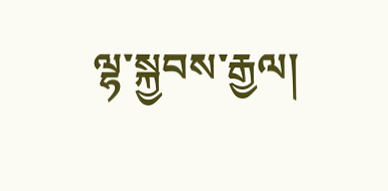ལྷ་སྐྱབས་རྒྱལ།